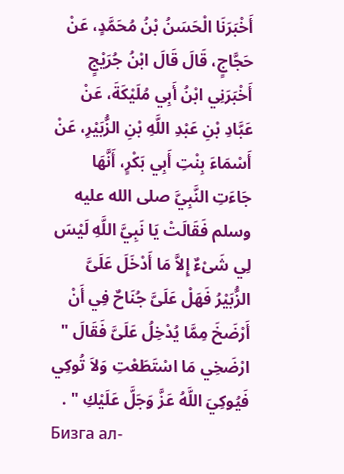أَخْبَرَنَا الْحَسَنُ بْنُ مُحَمَّدٍ، عَنْ حَجَّاجٍ، قَالَ قَالَ ابْنُ جُرَيْجٍ أَخْبَرَنِي ابْنُ أَبِي مُلَيْكَةَ، عَنْ عَبَّادِ بْنِ عَبْدِ اللَّهِ بْنِ الزُّبَيْرِ، عَنْ أَسْمَاءَ بِنْتِ أَبِي بَكْرٍ، أَنَّهَا جَاءَتِ النَّبِيَّ صلى الله عليه وسلم فَقَالَتْ يَا نَبِيَّ اللَّهِ لَيْسَ لِي شَىْءٌ إِلاَّ مَا أَدْخَلَ عَلَىَّ الزُّبَيْرُ فَهَلْ عَلَىَّ جُنَاحٌ فِي أَنْ أَرْضَخَ مِمَّا يُدْخِلُ عَلَىَّ فَقَالَ " ارْضَخِي مَا اسْتَطَعْتِ وَلاَ تُوكِي فَيُوكِيَ اللَّهُ عَزَّ وَجَلَّ عَلَيْكِ " .
Бизга ал-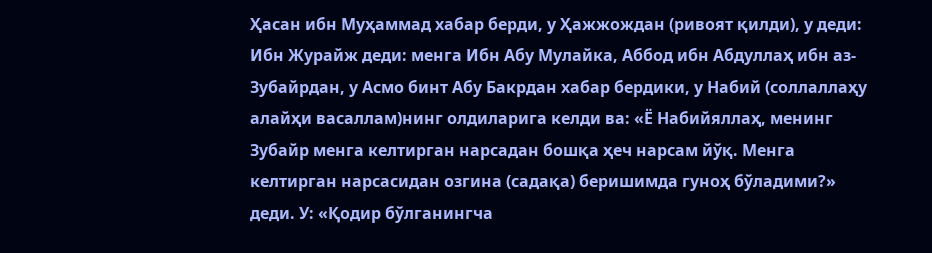Ҳасан ибн Муҳаммад хабар берди, у Ҳажжождан (ривоят қилди), у деди: Ибн Журайж деди: менга Ибн Абу Мулайка, Аббод ибн Абдуллаҳ ибн аз-Зубайрдан, у Асмо бинт Абу Бакрдан хабар бердики, у Набий (соллаллаҳу алайҳи васаллам)нинг олдиларига келди ва: «Ё Набийяллаҳ, менинг Зубайр менга келтирган нарсадан бошқа ҳеч нарсам йўқ. Менга келтирган нарсасидан озгина (садақа) беришимда гуноҳ бўладими?» деди. У: «Қодир бўлганингча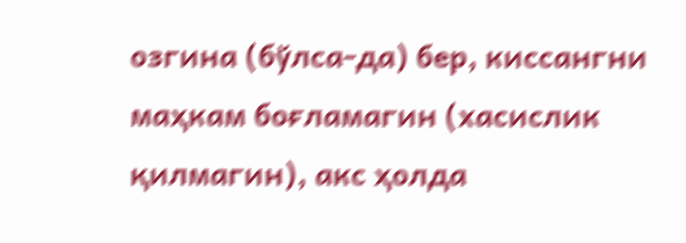озгина (бўлса-да) бер, киссангни маҳкам боғламагин (хасислик қилмагин), акс ҳолда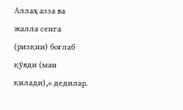Аллаҳ азза ва жалла сенга (ризқни) боғлаб қўяди (ман қилади),» дедилар.